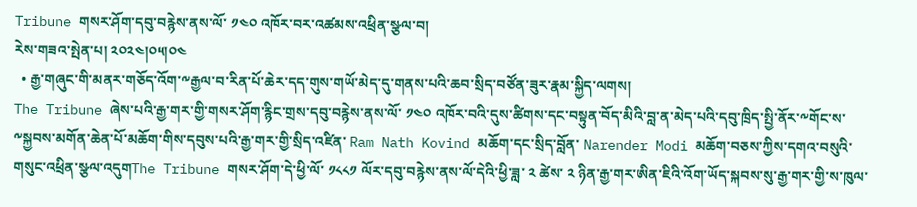Tribune གསར་ཤོག་དབུ་བརྙེས་ནས་ལོ་ ༡༤༠ འཁོར་བར་འཚམས་འཕྲིན་སྩལ་བ།
རེས་གཟའ་སྤེན་པ། ༢༠༢༤།༠༥།༠༤
  • རྒྱ་གཞུང་གི་མནར་གཅོད་འོག་༸རྒྱལ་བ་རིན་པོ་ཆེར་དད་གུས་གཡོ་མེད་དུ་གནས་པའི་ཆབ་སྲིད་བཙོན་ཟུར་རྣམ་སྐྱིད་ལགས།
The Tribune ཞེས་པའི་རྒྱ་གར་གྱི་གསར་ཤོག་རྙིང་གྲས་དབུ་བརྙེས་ནས་ལོ་ ༡༤༠ འཁོར་བའི་དུས་ཚིགས་དང་བསྟུན་བོད་མིའི་བླ་ན་མེད་པའི་དབུ་ཁྲིད་སྤྱི་ནོར་༸གོང་ས་༸སྐྱབས་མགོན་ཆེན་པོ་མཆོག་གིས་དབུས་པའི་རྒྱ་གར་གྱི་སྲིད་འཛིན་ Ram Nath Kovind མཆོག་དང་སྲིད་བློན་ Narender Modi མཆོག་བཅས་ཀྱིས་དགའ་བསུའི་གསུང་འཕྲིན་སྩལ་འདུགThe Tribune གསར་ཤོག་དེ་ཕྱི་ལོ་ ༡༨༨༡ ལོར་དབུ་བརྙེས་ནས་ལོ་དེའི་ཕྱི་ཟླ་ ༢ ཚེས་ ༢ ཉིན་རྒྱ་གར་ཨིན་ཇིའི་འོག་ཡོད་སྐབས་སུ་རྒྱ་གར་གྱི་ས་ཁུལ་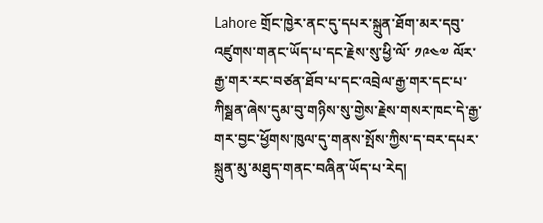Lahore གྲོང་ཁྱེར་ནང་དུ་དཔར་སྐྲུན་ཐོག་མར་དབུ་འཛུགས་གནང་ཡོད་པ་དང་རྗེས་སུ་ཕྱི་ལོ་ ༡༩༤༧ ལོར་རྒྱ་གར་རང་བཙན་ཐོབ་པ་དང་འབྲེལ་རྒྱ་གར་དང་པ་ཀིསྠན་ཞེས་དུམ་བུ་གཉིས་སུ་གྱེས་རྗེས་གསར་ཁང་དེ་རྒྱ་གར་བྱང་ཕྱོགས་ཁུལ་དུ་གནས་སྤོས་ཀྱིས་ད་བར་དཔར་སྐྲུན་མུ་མཐུད་གནང་བཞིན་ཡོད་པ་རེད།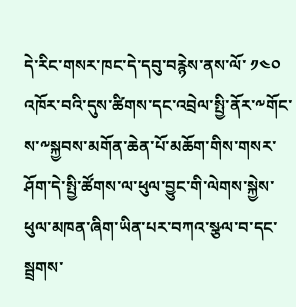དེ་རིང་གསར་ཁང་དེ་དབུ་བརྙེས་ནས་ལོ་ ༡༤༠ འཁོར་བའི་དུས་ཚིགས་དང་འབྲེལ་སྤྱི་ནོར་༸གོང་ས་༸སྐྱབས་མགོན་ཆེན་པོ་མཆོག་གིས་གསར་ཤོག་དེ་སྤྱི་ཚོགས་ལ་ཕུལ་བྱུང་གི་ལེགས་སྐྱེས་ཕུལ་མཁན་ཞིག་ཡིན་པར་བཀའ་སྩལ་བ་དང་སྦྲགས་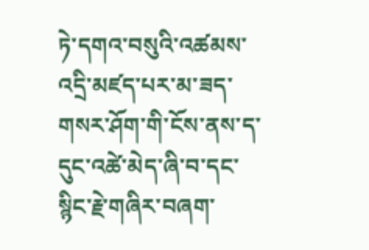ཏེ་དགའ་བསུའི་འཚམས་འདྲི་མཛད་པར་མ་ཟད་གསར་ཤོག་གི་ངོས་ནས་ད་དུང་འཚེ་མེད་ཞི་བ་དང་སྙིང་རྗེ་གཞིར་བཞག་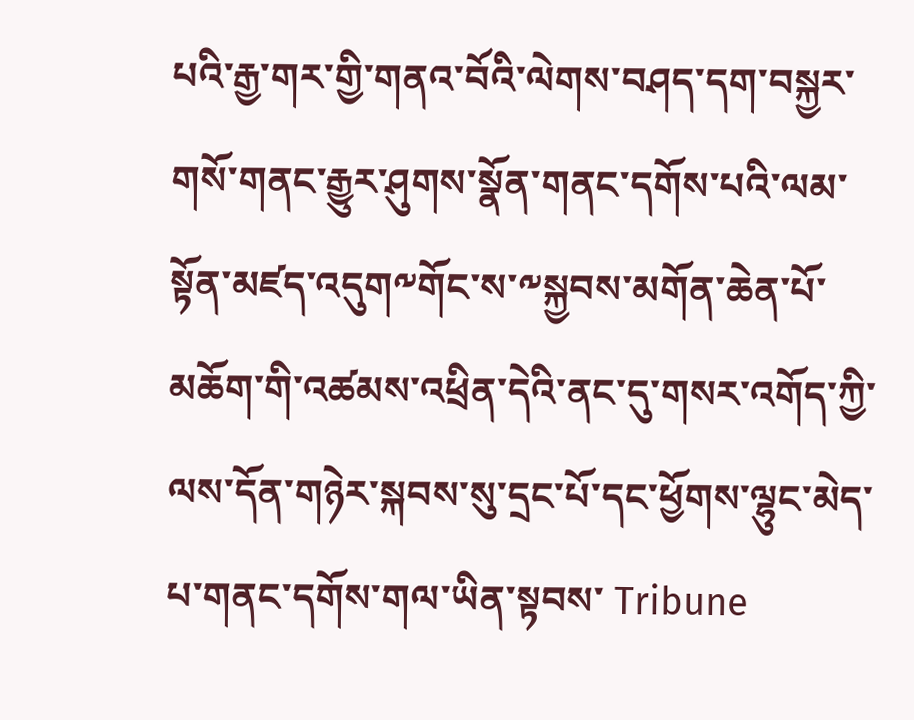པའི་རྒྱ་གར་གྱི་གནའ་བོའི་ལེགས་བཤད་དག་བསྐྱར་གསོ་གནང་རྒྱུར་ཤུགས་སྣོན་གནང་དགོས་པའི་ལམ་སྟོན་མཛད་འདུག༸གོང་ས་༸སྐྱབས་མགོན་ཆེན་པོ་མཆོག་གི་འཚམས་འཕྲིན་དེའི་ནང་དུ་གསར་འགོད་ཀྱི་ལས་དོན་གཉེར་སྐབས་སུ་དྲང་པོ་དང་ཕྱོགས་ལྷུང་མེད་པ་གནང་དགོས་གལ་ཡིན་སྟབས་ Tribune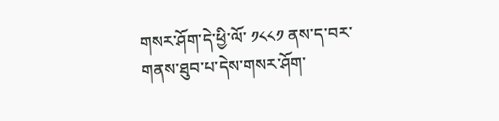གསར་ཤོག་དེ་ཕྱི་ལོ་ ༡༨༨༡ ནས་ད་བར་གནས་ཐུབ་པ་དེས་གསར་ཤོག་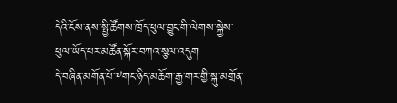དེའི་ངོས་ནས་སྤྱི་ཚོགས་ཁྲོད་ཕུལ་བྱུང་གི་ལེགས་སྐྱེས་ཕུལ་ཡོད་པར་མཚོན་སྐོར་བཀའ་སྩལ་འདུག
དེ་བཞིན་མགོན་པོ་༸གང་ཉིད་མཆོག་རྒྱ་གར་གྱི་སྐུ་མགྲོན་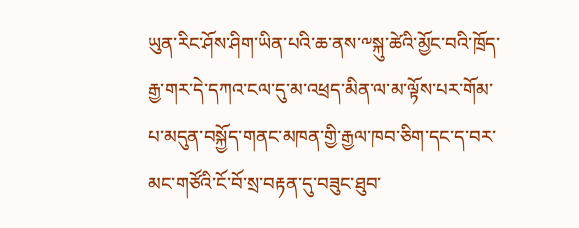ཡུན་རིང་ཤོས་ཤིག་ཡིན་པའི་ཆ་ནས་༸སྐུ་ཚེའི་མྱོང་བའི་ཁྲོད་རྒྱ་གར་དེ་དཀའ་ངལ་དུ་མ་འཕྲད་མིན་ལ་མ་ལྟོས་པར་གོམ་པ་མདུན་བསྐྱོད་གནང་མཁན་གྱི་རྒྱལ་ཁབ་ཅིག་དང་ད་བར་མང་གཙོའི་ངོ་བོ་སྲ་བརྟན་དུ་བཟུང་ཐུབ་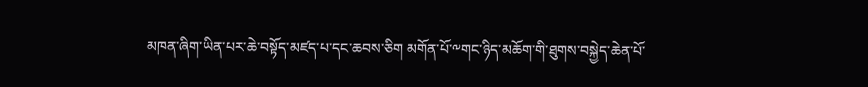མཁན་ཞིག་ཡིན་པར་ཆེ་བསྟོད་མཛད་པ་དང་ཆབས་ཅིག མགོན་པོ་༸གང་ཉིད་མཆོག་གི་ཐུགས་བསྐྱེད་ཆེན་པོ་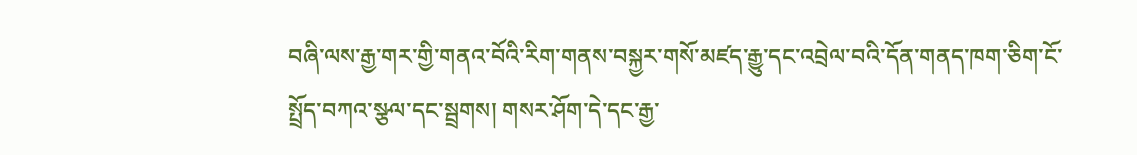བཞི་ལས་རྒྱ་གར་གྱི་གནའ་བོའི་རིག་གནས་བསྐྱར་གསོ་མཛད་རྒྱུ་དང་འབྲེལ་བའི་དོན་གནད་ཁག་ཅིག་ངོ་སྤྲོད་བཀའ་སྩལ་དང་སྦྲགས། གསར་ཤོག་དེ་དང་རྒྱ་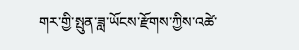གར་གྱི་སྤུན་ཟླ་ཡོངས་རྫོགས་ཀྱིས་འཚེ་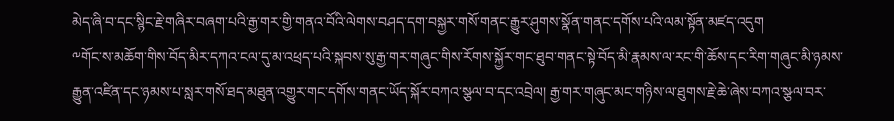མེད་ཞི་བ་དང་སྙིང་རྗེ་གཞིར་བཞག་པའི་རྒྱ་གར་གྱི་གནའ་བོའི་ལེགས་བཤད་དག་བསྐྱར་གསོ་གནང་རྒྱུར་ཤུགས་སྣོན་གནང་དགོས་པའི་ལམ་སྟོན་མཛད་འདུག
༸གོང་ས་མཆོག་གིས་བོད་མིར་དཀའ་ངལ་དུ་མ་འཕྲད་པའི་སྐབས་སུ་རྒྱ་གར་གཞུང་གིས་རོགས་སྐྱོར་གང་ཐུབ་གནང་སྟེ་བོད་མི་རྣམས་ལ་རང་གི་ཆོས་དང་རིག་གཞུང་མི་ཉམས་རྒྱུན་འཛིན་དང་ཉམས་པ་སླར་གསོ་ཐད་མཐུན་འགྱུར་གང་དགོས་གནང་ཡོད་སྐོར་བཀའ་སྩལ་བ་དང་འབྲེལ། རྒྱ་གར་གཞུང་མང་གཉིས་ལ་ཐུགས་རྗེ་ཆེ་ཞེས་བཀའ་སྩལ་བར་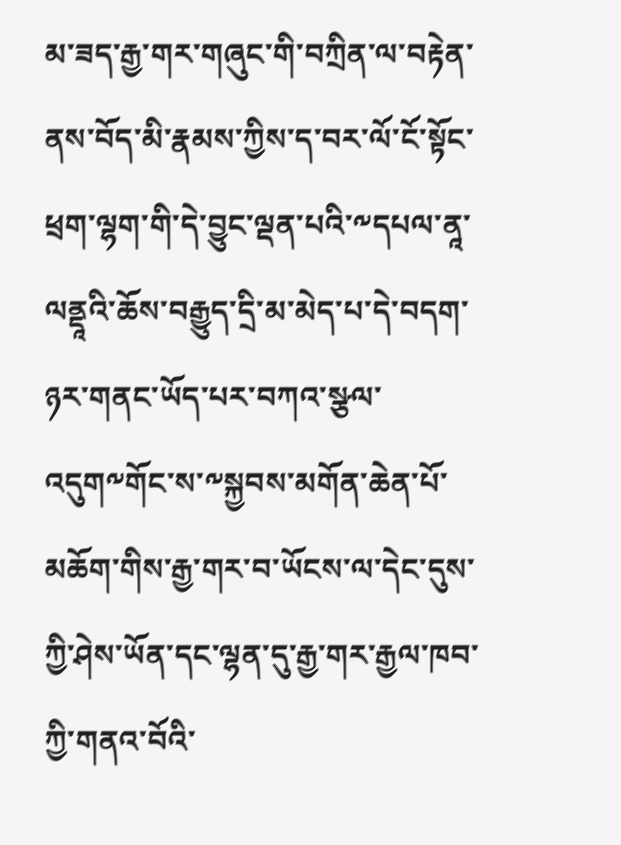མ་ཟད་རྒྱ་གར་གཞུང་གི་བཀྲིན་ལ་བརྟེན་ནས་བོད་མི་རྣམས་ཀྱིས་ད་བར་ལོ་ངོ་སྟོང་ཕྲག་ལྷག་གི་དེ་བྱུང་ལྡན་པའི་༸དཔལ་ནཱ་ལནྡཱའི་ཆོས་བརྒྱུད་དྲི་མ་མེད་པ་དེ་བདག་ཉར་གནང་ཡོད་པར་བཀའ་སྩལ་འདུག༸གོང་ས་༸སྐྱབས་མགོན་ཆེན་པོ་མཆོག་གིས་རྒྱ་གར་བ་ཡོངས་ལ་དེང་དུས་ཀྱི་ཤེས་ཡོན་དང་ལྷན་དུ་རྒྱ་གར་རྒྱལ་ཁབ་ཀྱི་གནའ་བོའི་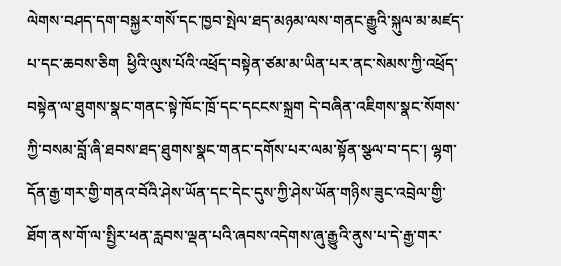ལེགས་བཤད་དག་བསྐྱར་གསོ་དང་ཁྱབ་སྤེལ་ཐད་མཉམ་ལས་གནང་རྒྱུའི་སྐུལ་མ་མཛད་པ་དང་ཆབས་ཅིག  ཕྱིའི་ལུས་པོའི་འཕྲོད་བསྟེན་ཙམ་མ་ཡིན་པར་ནང་སེམས་ཀྱི་འཕྲོད་བསྟེན་ལ་ཐུགས་སྣང་གནང་སྟེ་ཁོང་ཁྲོ་དང་དངངས་སྐྲག དེ་བཞིན་འཇིགས་སྣང་སོགས་ཀྱི་བསམ་བློ་ཞི་ཐབས་ཐད་ཐུགས་སྣང་གནང་དགོས་པར་ལམ་སྟོན་སྩལ་བ་དང་། ལྷག་དོན་རྒྱ་གར་གྱི་གནའ་བོའི་ཤེས་ཡོན་དང་དེང་དུས་ཀྱི་ཤེས་ཡོན་གཉིས་ཟུང་འབྲེལ་གྱི་ཐོག་ནས་གོ་ལ་སྤྱིར་ཕན་རླབས་ལྡན་པའི་ཞབས་འདེགས་ཞུ་རྒྱུའི་ནུས་པ་དེ་རྒྱ་གར་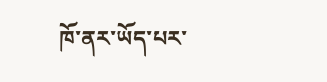ཁོ་ནར་ཡོད་པར་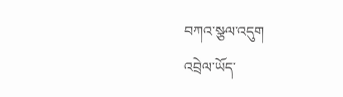བཀའ་སྩལ་འདུག
འབྲེལ་ཡོད་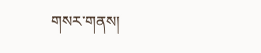གསར་གནས།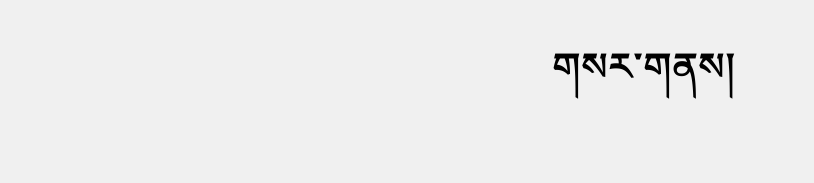གསར་གནས།